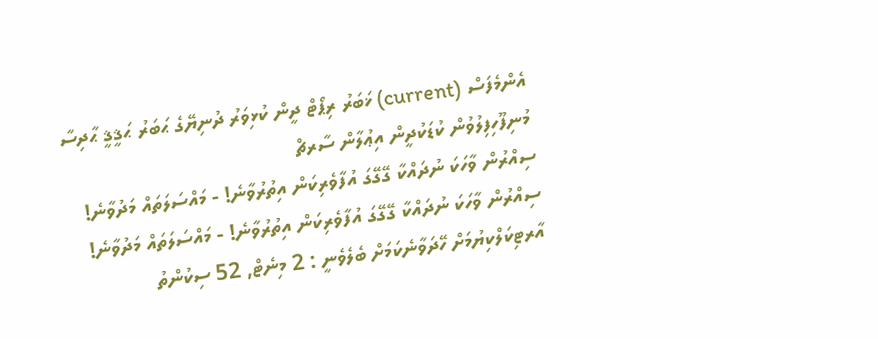އެންމެފަސް (current) ޚަބަރު ރިޕޯޓް ދީން ކުޅިވަރު ދުނިޔޭގެ ޙަބަރު ޙަޤީޤީ ޙާދިސާ މުނިފޫހިފިލުވުން ކުޑަކުދީން އިޢުލާން ސާރޗް
ސިއްރުން ވާހަކަ ނުދައްކާ ގޭގޭގަ އުފާވެރިކަން އިތުރުވާނެ! - މައްސަލަތައް މަދުވާނެ!
ސިއްރުން ވާހަކަ ނުދައްކާ ގޭގޭގަ އުފާވެރިކަން އިތުރުވާނެ! - މައްސަލަތައް މަދުވާނެ!
އާރޓިކަލްކިޔުމަށް ހޭދަވާނެކަމަށް ބެލެވެނީ : 2 މިނެޓް, 52 ސިކުންތު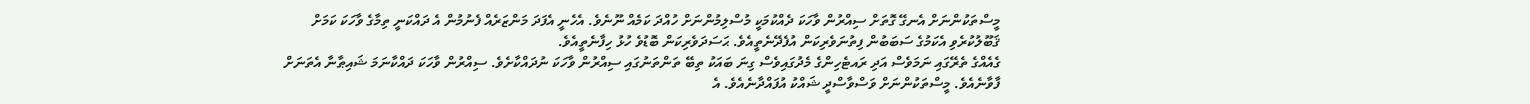މީސްތަކުންނަށް އެނގޭ ގޮތަށް ސިއްރުން ވާހަކަ ދެއްކުމަކީ މުސްލިމުންނަށް ހުއްދަ ކަމެއް ނޫނެވެ. އެހެނީ އެފަދަ މަންޒަރެއް ފެނުމުން އެ ދައްކަނީ ތިމާގެ ވާހަކަ ކަމަށް ޤަބޫލުކުރެވި އެކަމުގެ ސަބަބުން ފިތުނަވެރިކަން އުފެދޭނެތީއެވެ. ޙަސަދަވެރިކަން ބޮޑުވެ ހުޅު ހިފާނެތީއެވެ.
ގެއެއްގެ ތެރޭގައި ނަމަވެސް އަދި ރައޓެހިންގެ މެދުގައިވެސް ގިނަ ބައަކު ތިބޭ ތަންތަނުގައި ސިއްރުން ވާހަކަ ނުދައްކާށެވެ. ސިއްރުން ވާހަކަ ދައްކާނަމަ ޝައިޠާނާ އެތަނަށް ފާވާނެއެވެ. މީސްތަކުންނަށް ވަސްވާސްދީ ޝައްކު އުފައްދާނެއެވެ. އެ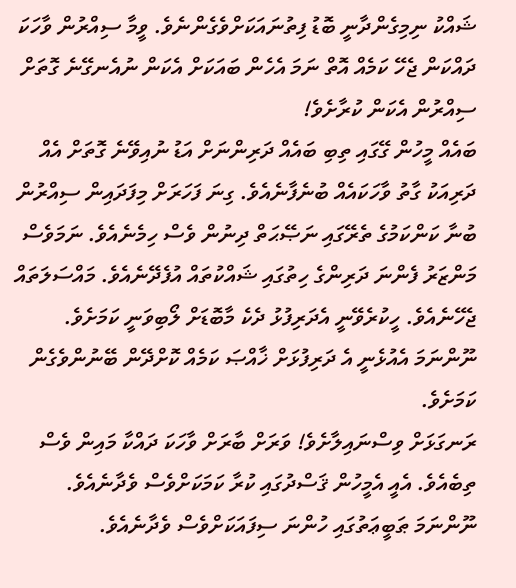ޝައްކު ނިމިގެންދާނީ ބޮޑު ފިތުނައަކަށްވެގެންނެވެ. ވީމާ ސިއްރުން ވާހަކަ ދައްކަން ޖެހޭ ކަމެއް އޮތް ނަމަ އެހެން ބައަކަށް އެކަން ނުއެނގޭނެ ގޮތަށް ސިއްރުން އެކަން ކުރާށެވެ!
ބައެއް މީހުން ގޭގައި ތިބި ބައެއް ދަރިންނަށް އަޑު ނުއިވޭނެ ގޮތަށް އެއް ދަރިއަކު ގާތު ވާހަކައެއް ބުނެފާނެއެވެ. ގިނަ ފަހަރަށް މިފަދައިން ސިއްރުން ބުނާ ކަންކަމުގެ ތެރޭގައި ނަޞޭޙަތް ދިނުން ވެސް ހިމެނެއެވެ. ނަމަވެސް މަންޒަރު ފެންނަ ދަރިންގެ ހިތުގައި ޝައްކުތައް އުފެދޭނެއެވެ. މައްސަލަތައް ޖެހޭނެއެވެ. ހީކުރެވޭނީ އެދަރިފުޅު ދެކެ މާބޮޑަށް ލޯބިވަނީ ކަމަށެވެ. ނޫންނަމަ އެއުޅެނީ އެ ދަރިފުޅަށް ޚާއްޞަ ކަމެއް ކޮށްދޭން ބޭނުންވެގެން ކަމަށެވެ.
ރަނގަޅަށް ވިސްނައިލާށެވެ! ވަރަށް ބާރަށް ވާހަކަ ދައްކާ މައިން ވެސް ތިބެއެވެ. އެއީ އެމީހުން ޤަސްދުގައި ކުރާ ކަމަކަށްވެސް ވެދާނެއެވެ. ނޫންނަމަ ޠަބީޢަތުގައި ހުންނަ ސިފައަކަށްވެސް ވެދާނެއެވެ.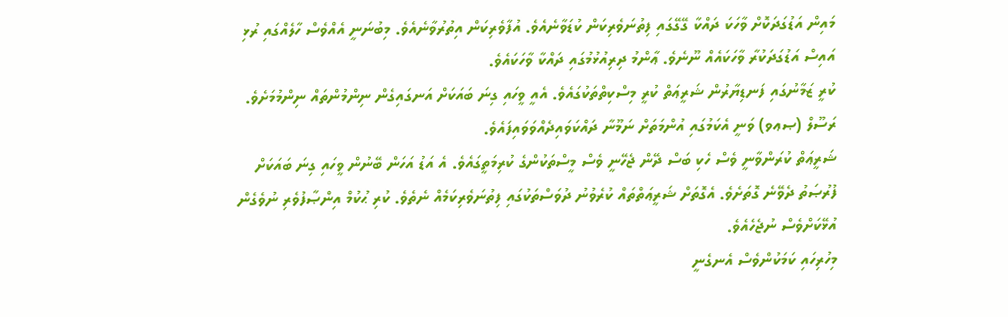މައިން އަޑުގަދަކޮށް ވާހަކަ ދައްކާ ގޭގޭގައި ފިތުނަވެރިކަން ކުޑަވާނެއެވެ. އުފާވެރިކަން އިތުރުވާނެއެވެ. މިބުނަނީ އެއްވެސް ހާލެއްގައި ރުޅި އައިސް އަޑުގަދަކުރާ ވާހަކައެއް ނޫނެވެ. ޢާންމު ދިރިއުޅުމުގައި ދައްކާ ވާހަކައެވެ.
ކުރީ ޒަމާނުގައި ފަނޑިޔާރުން ޝަރީޢަތް ކުރީ މިސްކިތްތަކުގައެވެ. އެއީ ވީހައި ގިނަ ބައަކަށް އަނގައިގެން ނިންމުންތައް ނިންމުމަށެވެ. ރަސޫލް (ޞޢވ) ވަނީ އެކަމުގައި އުންމަތަށް ނަމޫނާ ދައްކަވައިދެއްވަވައިފައެވެ.
ޝަރީޢަތް ކުރަންވާނީ ވެސް ހެކި ބަސް ދޭން ޖެހޭނީ ވެސް މީސްތަކުންގެ ކުރިމަތީގައެވެ. އެ އަޑު އަހަން ބޭނުން ވީހައި ގިނަ ބައަކަށް ފުރުޞަތު ދެވޭނެ ގޮތަށެވެ. އެގޮތަށް ޝަރީޢަތްތައް ކުރެވުނު ދުވަސްތަކުގައި ފިތުނަވެރިކަމެއް ނެތެވެ. ކުރި ޙުކުމް އިންޞާފުވެރި ނުވެގެން އުޅޭކަށްވެސް ނުޖެހެއެވެ.
މިހުރިހައި ކަމަކުންވެސް އެނގެނީ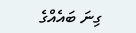ގިނަ ބައެއްގެ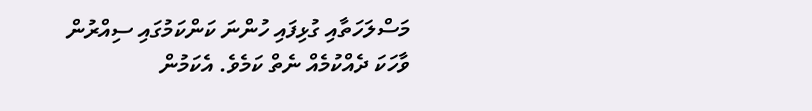މަސްލަހަތާއި ގުޅިފައި ހުންނަ ކަންކަމުގައި ސިއްރުން ވާހަކަ ދެއްކުމެއް ނެތް ކަމެވެ. އެކަމުން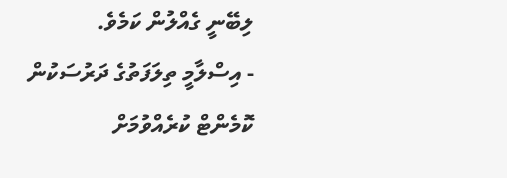ލިބޭނީ ގެއްލުން ކަމެވެ.
- އިސްލާމީ ތިލަފަތުގެ ދަރުސަކުން
ކޮމެންޓް ކުރެއްވުމަށް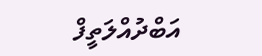އަބްދުއްލަތީފް